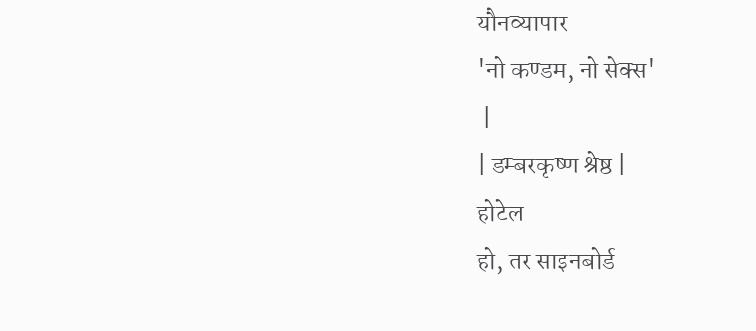यौनव्यापार
'नो कण्डम, नो सेक्स'
 |
| डम्बरकृष्ण श्रेष्ठ |
होटेल
हो, तर साइनबोर्ड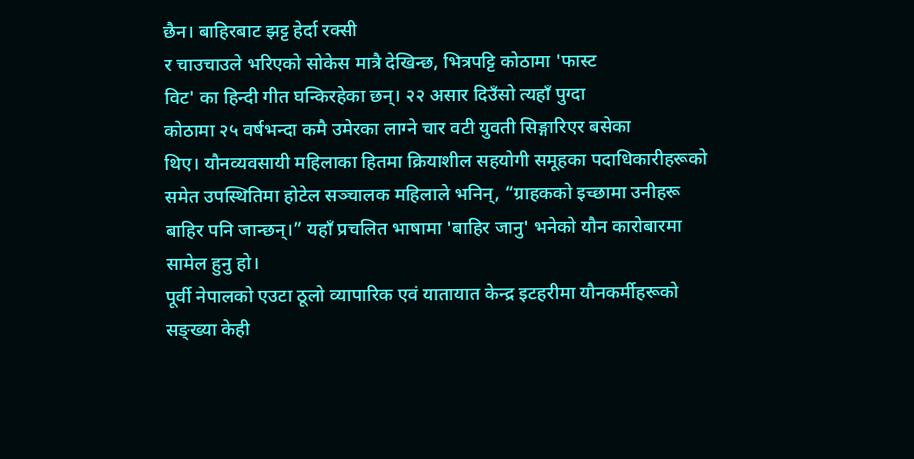छैन। बाहिरबाट झट्ट हेर्दा रक्सी
र चाउचाउले भरिएको सोकेस मात्रै देखिन्छ, भित्रपट्टि कोठामा 'फास्ट
विट' का हिन्दी गीत घन्किरहेका छन्। २२ असार दिउँसो त्यहाँ पुग्दा
कोठामा २५ वर्षभन्दा कमै उमेरका लाग्ने चार वटी युवती सिङ्गारिएर बसेका
थिए। यौनव्यवसायी महिलाका हितमा क्रियाशील सहयोगी समूहका पदाधिकारीहरूको
समेत उपस्थितिमा होटेल सञ्चालक महिलाले भनिन्, “ग्राहकको इच्छामा उनीहरू
बाहिर पनि जान्छन्।” यहाँ प्रचलित भाषामा 'बाहिर जानु' भनेको यौन कारोबारमा
सामेल हुनु हो।
पूर्वी नेपालको एउटा ठूलो व्यापारिक एवं यातायात केन्द्र इटहरीमा यौनकर्मीहरूको
सङ्ख्या केही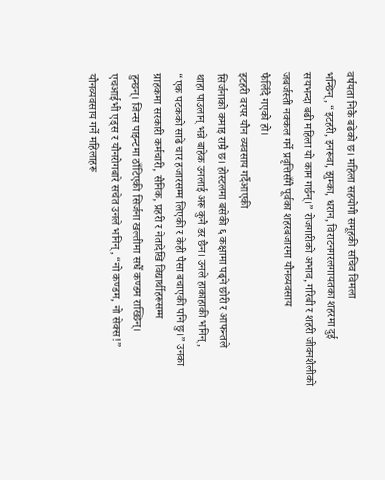वर्षयता निकै बढेको छ। महिला सहयोगी समूहकी सचिव विमला
भन्छिन्, “इटहरी, इनरूवा, झुम्का, धरान, विराटनगरलगायतका शहरमा दुई
सयभन्दा बढी महिला यो काम गर्छन्।” रोजगारीको अभाव, गरिबी र शहरी जीवनशैलीको
जबर्जस्ती नक्कल गर्ने प्रवृत्तिसँगै पूर्वका शहरबजारमा यौनव्यवसाय
फैलिँदै गएको हो।
इटहरी वरपर यौन व्यवसाय गर्दैआएकी
सिर्जनाको कमाइ राम्रै छ। होस्टलमा बसेकी ६ कक्षामा पढ्ने छोरी र आफन्तले
थाहा पाउलान् भन्ने बाहेक उनलाई अरू कुनै डर छैन। उनले हाकाहाकी भनिन्,
“एक पटकको साढे चार हजारसम्म लिएकी र केही पैसा बचाएकी पनि छु।” उनका
ग्राहकमा सरकारी कर्मचारी, सैनिक, प्रहरी र नेतादेखि विद्यार्थीहरूसम्म
हुन्छन्। जिन्स पाइन्टमा ठाँटिएकी सिर्जना खल्तीमा सधैँ कण्डम राख्छिन्।
एचआईभी एड्स र यौनरोगबारे सचेत उनले भनिन्, “नो कण्डम, नो सेक्स!”
यौनव्यवसाय गर्ने महिलाहरू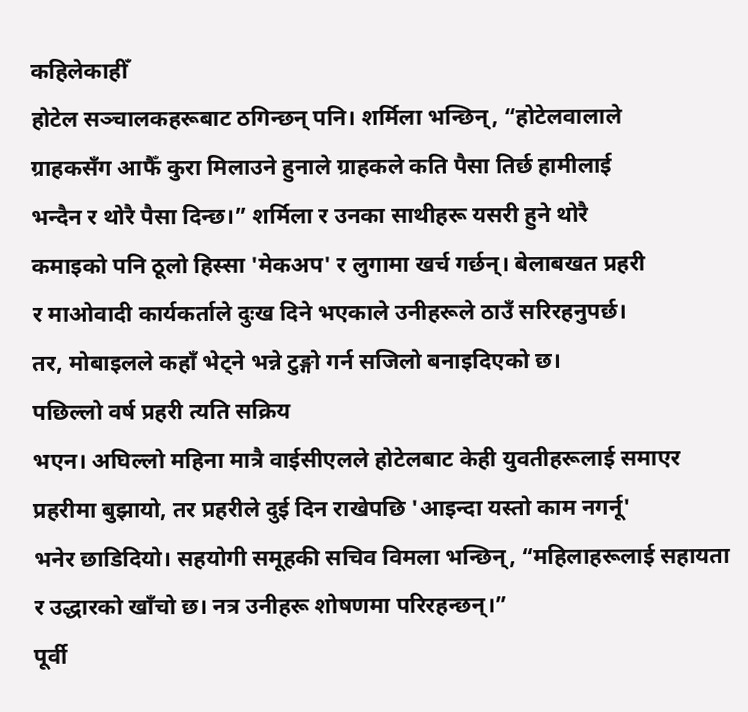कहिलेकाहीँ
होटेल सञ्चालकहरूबाट ठगिन्छन् पनि। शर्मिला भन्छिन्, “होटेलवालाले
ग्राहकसँग आफैँ कुरा मिलाउने हुनाले ग्राहकले कति पैसा तिर्छ हामीलाई
भन्दैन र थोरै पैसा दिन्छ।” शर्मिला र उनका साथीहरू यसरी हुने थोरै
कमाइको पनि ठूलो हिस्सा 'मेकअप' र लुगामा खर्च गर्छन्। बेलाबखत प्रहरी
र माओवादी कार्यकर्ताले दुःख दिने भएकाले उनीहरूले ठाउँ सरिरहनुपर्छ।
तर, मोबाइलले कहाँ भेट्ने भन्ने टुङ्गो गर्न सजिलो बनाइदिएको छ।
पछिल्लो वर्ष प्रहरी त्यति सक्रिय
भएन। अघिल्लो महिना मात्रै वाईसीएलले होटेलबाट केही युवतीहरूलाई समाएर
प्रहरीमा बुझायो, तर प्रहरीले दुई दिन राखेपछि 'आइन्दा यस्तो काम नगर्नू'
भनेर छाडिदियो। सहयोगी समूहकी सचिव विमला भन्छिन्, “महिलाहरूलाई सहायता
र उद्धारको खाँचो छ। नत्र उनीहरू शोषणमा परिरहन्छन्।”
पूर्वी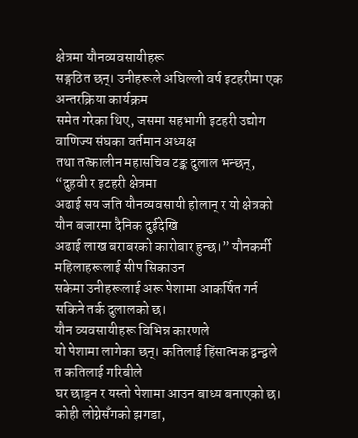क्षेत्रमा यौनव्यवसायीहरू
सङ्गठित छन्। उनीहरूले अघिल्लो वर्ष इटहरीमा एक अन्तरक्रिया कार्यक्रम
समेत गरेका थिए, जसमा सहभागी इटहरी उद्योग वाणिज्य संघका वर्तमान अध्यक्ष
तथा तत्कालीन महासचिव टङ्क दुलाल भन्छन्, “दुहवी र इटहरी क्षेत्रमा
अढाई सय जति यौनव्यवसायी होलान् र यो क्षेत्रको यौन बजारमा दैनिक दुईदेखि
अढाई लाख बराबरको कारोबार हुन्छ।” यौनकर्मी महिलाहरूलाई सीप सिकाउन
सकेमा उनीहरूलाई अरू पेशामा आकर्षित गर्न सकिने तर्क दुलालको छ।
यौन व्यवसायीहरू विभिन्न कारणले
यो पेशामा लागेका छन्। कतिलाई हिंसात्मक द्वन्द्वले त कतिलाई गरिबीले
घर छाड्न र यस्तो पेशामा आउन बाध्य बनाएको छ। कोही लोग्नेसँगको झगडा,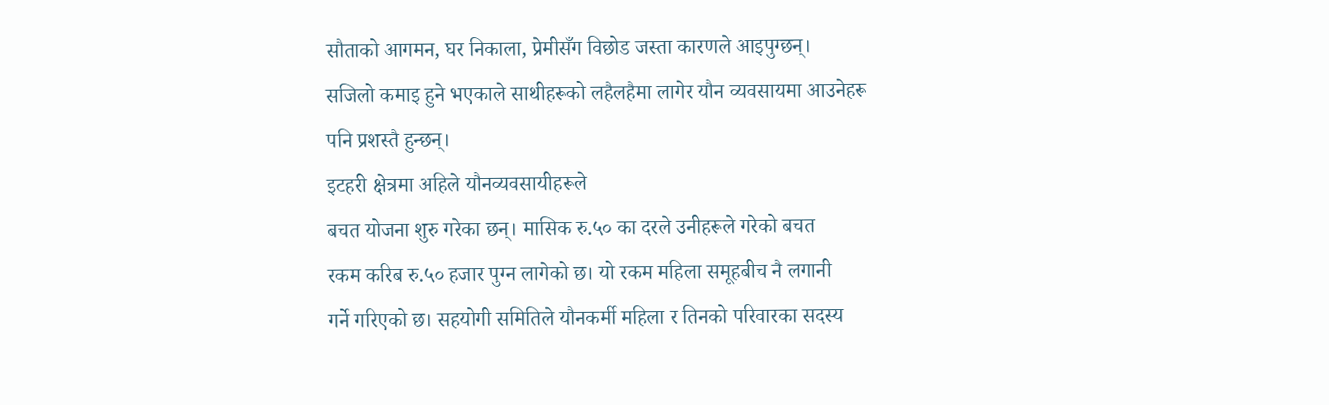सौताको आगमन, घर निकाला, प्रेमीसँग विछोड जस्ता कारणले आइपुग्छन्।
सजिलो कमाइ हुने भएकाले साथीहरूको लहैलहैमा लागेर यौन व्यवसायमा आउनेहरू
पनि प्रशस्तै हुन्छन्।
इटहरी क्षेत्रमा अहिले यौनव्यवसायीहरूले
बचत योजना शुरु गरेका छन्। मासिक रु.५० का दरले उनीहरूले गरेको बचत
रकम करिब रु.५० हजार पुग्न लागेको छ। यो रकम महिला समूहबीच नै लगानी
गर्ने गरिएको छ। सहयोगी समितिले यौनकर्मी महिला र तिनको परिवारका सदस्य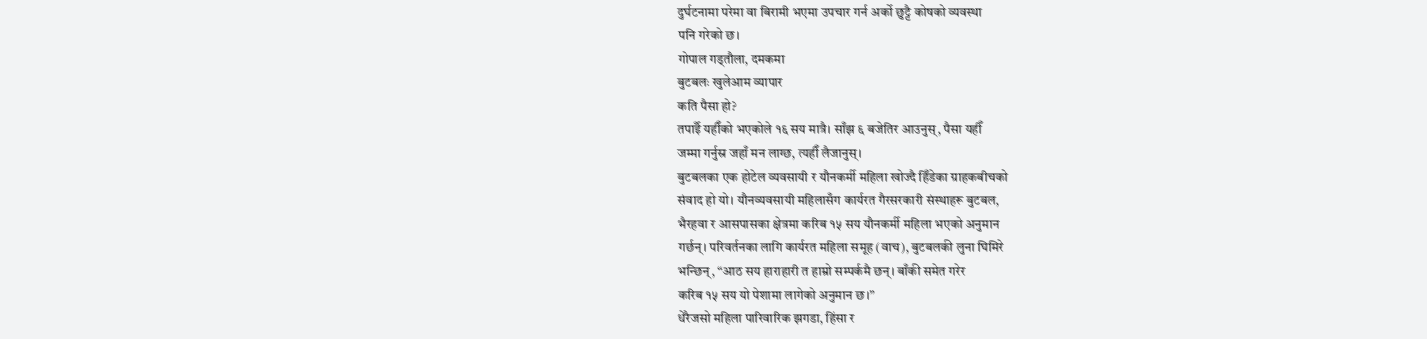दुर्घटनामा परेमा वा बिरामी भएमा उपचार गर्न अर्को छुट्टै कोषको व्यवस्था
पनि गरेको छ।
गोपाल गड्तौला, दमकमा
बुटबलः खुलेआम व्यापार
कति पैसा हो?
तपाईँ यहीँको भएकोले १६ सय मात्रै। साँझ ६ बजेतिर आउनुस्, पैसा यहीँ
जम्मा गर्नुस्र जहाँ मन लाग्छ, त्यहीँ लैजानुस्।
बुटबलका एक होटेल व्यवसायी र यौनकर्मी महिला खोज्दै हिँडेका ग्राहकबीचको
संवाद हो यो। यौनव्यवसायी महिलासँग कार्यरत गैरसरकारी संस्थाहरू बुटबल,
भैरहवा र आसपासका क्षेत्रमा करिब १५ सय यौनकर्मी महिला भएको अनुमान
गर्छन्। परिवर्तनका लागि कार्यरत महिला समूह (वाच), बुटबलकी लुना घिमिरे
भन्छिन्, “आठ सय हाराहारी त हाम्रो सम्पर्कमै छन्। बाँकी समेत गरेर
करिब १५ सय यो पेशामा लागेको अनुमान छ।”
धेरैजसो महिला पारिवारिक झगडा, हिंसा र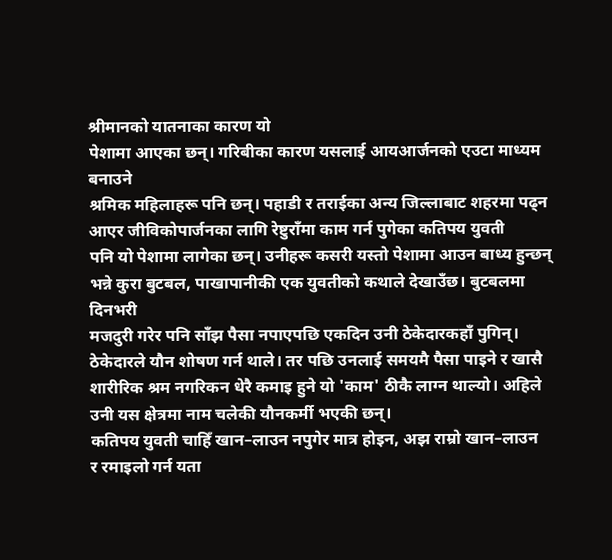श्रीमानको यातनाका कारण यो
पेशामा आएका छन्। गरिबीका कारण यसलाई आयआर्जनको एउटा माध्यम बनाउने
श्रमिक महिलाहरू पनि छन्। पहाडी र तराईका अन्य जिल्लाबाट शहरमा पढ्न
आएर जीविकोपार्जनका लागि रेष्टुराँमा काम गर्न पुगेका कतिपय युवती
पनि यो पेशामा लागेका छन्। उनीहरू कसरी यस्तो पेशामा आउन बाध्य हुन्छन्
भन्ने कुरा बुटबल, पाखापानीकी एक युवतीको कथाले देखाउँछ। बुटबलमा दिनभरी
मजदुरी गरेर पनि साँझ पैसा नपाएपछि एकदिन उनी ठेकेदारकहाँ पुगिन्।
ठेकेदारले यौन शोषण गर्न थाले। तर पछि उनलाई समयमै पैसा पाइने र खासै
शारीरिक श्रम नगरिकन धेरै कमाइ हुने यो 'काम' ठीकै लाग्न थाल्यो। अहिले
उनी यस क्षेत्रमा नाम चलेकी यौनकर्मी भएकी छन्।
कतिपय युवती चाहिँ खान–लाउन नपुगेर मात्र होइन, अझ राम्रो खान–लाउन
र रमाइलो गर्न यता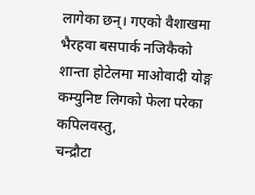लागेका छन्। गएको वैशाखमा भैरहवा बसपार्क नजिकैको
शान्ता होटेलमा माओवादी योङ्ग कम्युनिष्ट लिगको फेला परेका कपिलवस्तु,
चन्द्रौटा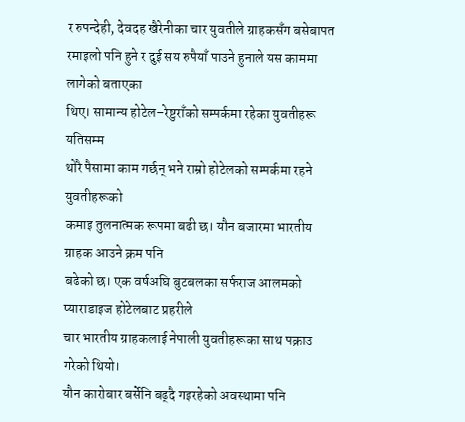र रुपन्देही, देवदह खैरेनीका चार युवतीले ग्राहकसँग बसेबापत
रमाइलो पनि हुने र दुई सय रुपैयाँ पाउने हुनाले यस काममा लागेको बताएका
थिए। सामान्य होटेल–रेष्टुराँको सम्पर्कमा रहेका युवतीहरू यतिसम्म
थोरै पैसामा काम गर्छन् भने राम्रो होटेलको सम्पर्कमा रहने युवतीहरूको
कमाइ तुलनात्मक रूपमा बढी छ। यौन बजारमा भारतीय ग्राहक आउने क्रम पनि
बढेको छ। एक वर्षअघि बुटबलका सर्फराज आलमको प्याराडाइज होटेलबाट प्रहरीले
चार भारतीय ग्राहकलाई नेपाली युवतीहरूका साथ पक्राउ गरेको थियो।
यौन कारोबार बर्सेनि बढ्दै गइरहेको अवस्थामा पनि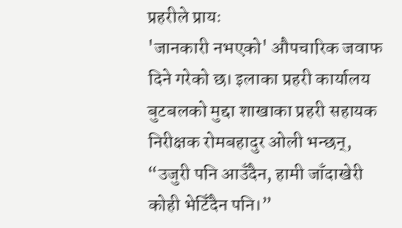प्रहरीले प्रायः
'जानकारी नभएको' औपचारिक जवाफ दिने गरेको छ। इलाका प्रहरी कार्यालय
बुटबलको मुद्दा शाखाका प्रहरी सहायक निरीक्षक रोमबहादुर ओली भन्छन्,
“उजुरी पनि आउँदैन, हामी जाँदाखेरी कोही भेटिँदैन पनि।”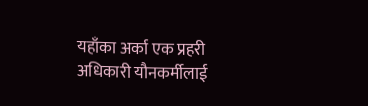यहाँका अर्का एक प्रहरी अधिकारी यौनकर्मीलाई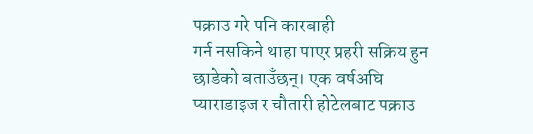पक्राउ गरे पनि कारबाही
गर्न नसकिने थाहा पाएर प्रहरी सक्रिय हुन छाडेको बताउँछन्। एक वर्षअघि
प्याराडाइज र चौतारी होटेलबाट पक्राउ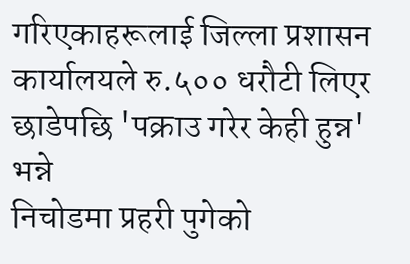गरिएकाहरूलाई जिल्ला प्रशासन
कार्यालयले रु.५०० धरौटी लिएर छाडेपछि 'पक्राउ गरेर केही हुन्न' भन्ने
निचोडमा प्रहरी पुगेको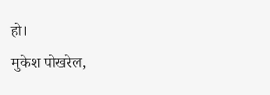हो।
मुकेश पोखरेल,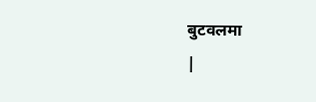बुटवलमा
|